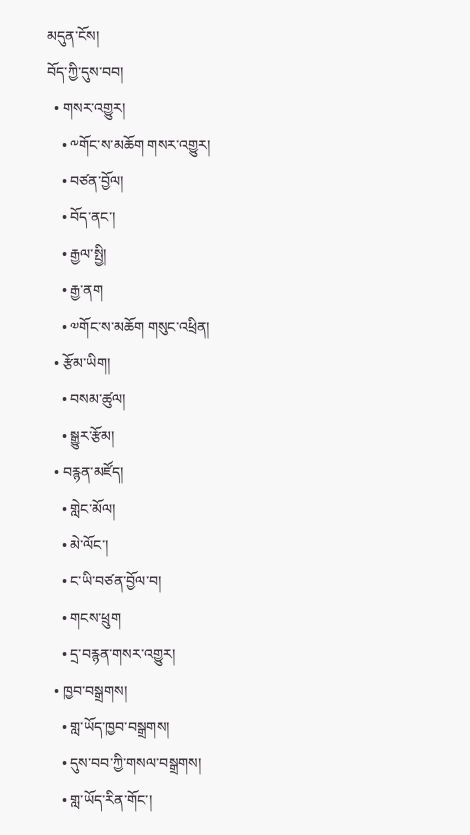མདུན་ངོས།
བོད་ཀྱི་དུས་བབ།
  • གསར་འགྱུར།
    • ༸གོང་ས་མཆོག གསར་འགྱུར།
    • བཙན་བྱོལ།
    • བོད་ནང་།
    • རྒྱལ་སྤྱི།
    • རྒྱ་ནག
    • ༧གོང་ས་མཆོག གསུང་འཕྲིན།
  • རྩོམ་ཡིག།
    • བསམ་ཚུལ།
    • སྒྱུར་རྩོམ།
  • བརྙན་མཛོད།
    • གླེང་མོལ།
    • མེ་ལོང་།
    • ང་ཡི་བཙན་བྱོལ་བ།
    • གངས་ཕྲུག
    • དྲ་བརྙན་གསར་འགྱུར།
  • ཁྱབ་བསྒྲགས།
    • གླ་ཡོད་ཁྱབ་བསྒྲགས།
    • དུས་བབ་ཀྱི་གསལ་བསྒྲགས།
    • གླ་ཡོད་རིན་གོང་།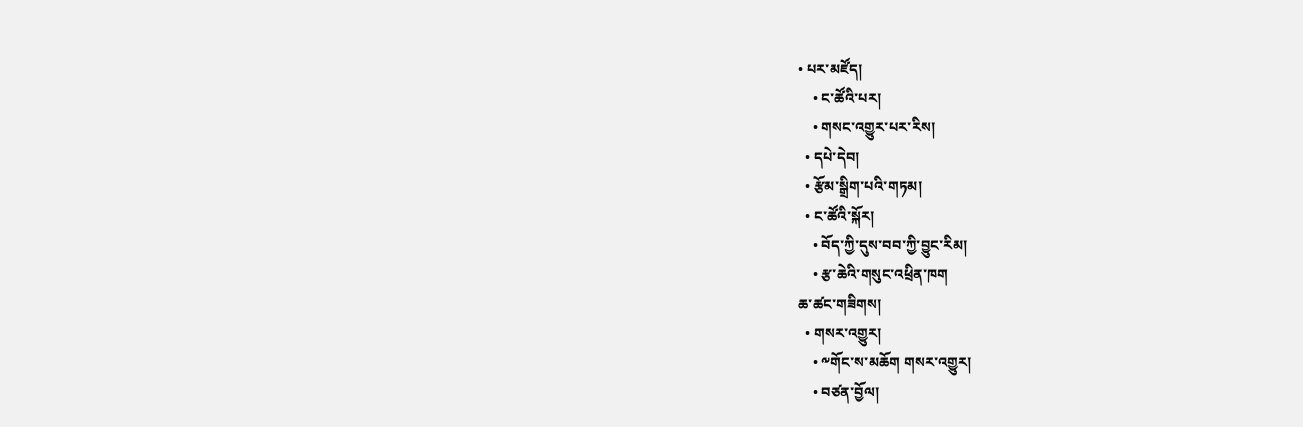• པར་མཛོད།
    • ང་ཚོའི་པར།
    • གསང་འགྱུར་པར་རིས།
  • དཔེ་དེབ།
  • རྩོམ་སྒྲིག་པའི་གཏམ།
  • ང་ཚོའི་སྐོར།
    • བོད་ཀྱི་དུས་བབ་ཀྱི་བྱུང་རིམ།
    • རྩ་ཆེའི་གསུང་འཕྲིན་ཁག
ཆ་ཚང་གཟིགས།
  • གསར་འགྱུར།
    • ༸གོང་ས་མཆོག གསར་འགྱུར།
    • བཙན་བྱོལ།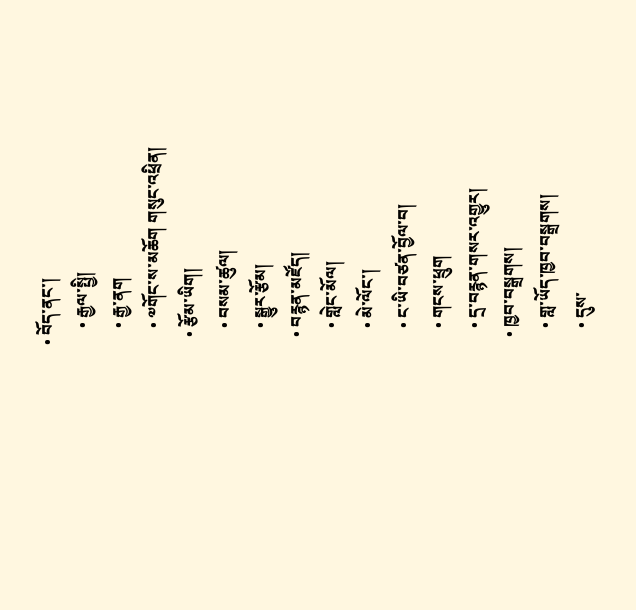• བོད་ནང་།
    • རྒྱལ་སྤྱི།
    • རྒྱ་ནག
    • ༧གོང་ས་མཆོག གསུང་འཕྲིན།
  • རྩོམ་ཡིག།
    • བསམ་ཚུལ།
    • སྒྱུར་རྩོམ།
  • བརྙན་མཛོད།
    • གླེང་མོལ།
    • མེ་ལོང་།
    • ང་ཡི་བཙན་བྱོལ་བ།
    • གངས་ཕྲུག
    • དྲ་བརྙན་གསར་འགྱུར།
  • ཁྱབ་བསྒྲགས།
    • གླ་ཡོད་ཁྱབ་བསྒྲགས།
    • དུས་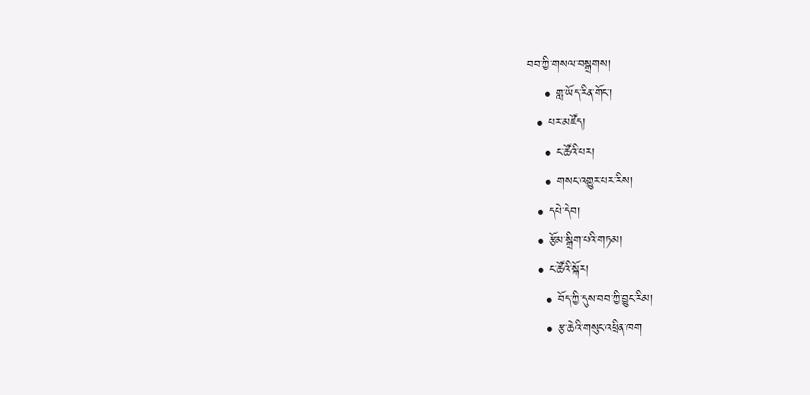བབ་ཀྱི་གསལ་བསྒྲགས།
    • གླ་ཡོད་རིན་གོང་།
  • པར་མཛོད།
    • ང་ཚོའི་པར།
    • གསང་འགྱུར་པར་རིས།
  • དཔེ་དེབ།
  • རྩོམ་སྒྲིག་པའི་གཏམ།
  • ང་ཚོའི་སྐོར།
    • བོད་ཀྱི་དུས་བབ་ཀྱི་བྱུང་རིམ།
    • རྩ་ཆེའི་གསུང་འཕྲིན་ཁག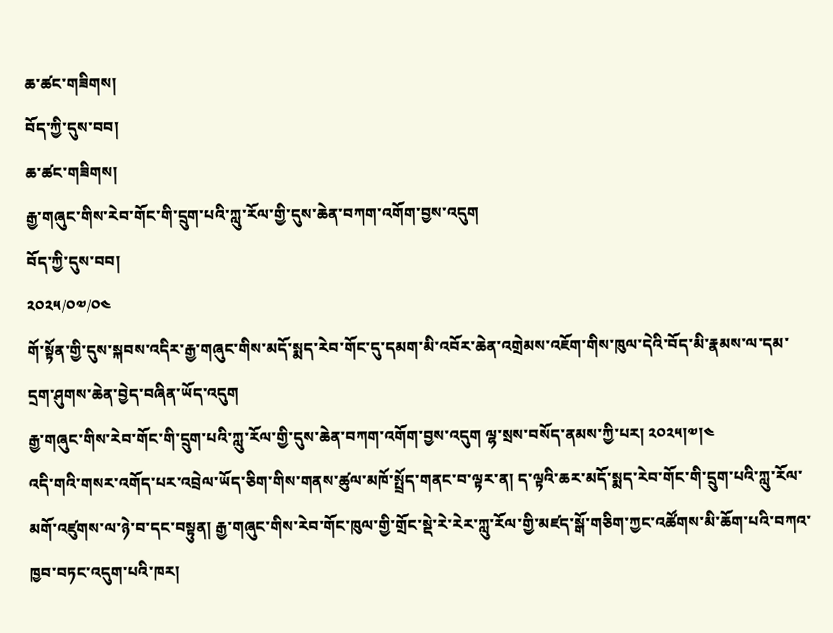ཆ་ཚང་གཟིགས།
བོད་ཀྱི་དུས་བབ།
ཆ་ཚང་གཟིགས།
རྒྱ་གཞུང་གིས་རེབ་གོང་གི་དྲུག་པའི་ཀླུ་རོལ་གྱི་དུས་ཆེན་བཀག་འགོག་བྱས་འདུག
བོད་ཀྱི་དུས་བབ།
༢༠༢༥/༠༧/༠༤
གོ་སྟོན་གྱི་དུས་སྐབས་འདིར་རྒྱ་གཞུང་གིས་མདོ་སྨད་རེབ་གོང་དུ་དམག་མི་འབོར་ཆེན་འགྲེམས་འཇོག་གིས་ཁུལ་དེའི་བོད་མི་རྣམས་ལ་དམ་དྲག་ཤུགས་ཆེན་བྱེད་བཞིན་ཡོད་འདུག
རྒྱ་གཞུང་གིས་རེབ་གོང་གི་དྲུག་པའི་ཀླུ་རོལ་གྱི་དུས་ཆེན་བཀག་འགོག་བྱས་འདུག ལྷ་སྲས་བསོད་ནམས་ཀྱི་པར། ༢༠༢༥།༧།༤
འདི་གའི་གསར་འགོད་པར་འབྲེལ་ཡོད་ཅིག་གིས་གནས་ཚུལ་མཁོ་སྤྲོད་གནང་བ་ལྟར་ན། ད་ལྟའི་ཆར་མདོ་སྨད་རེབ་གོང་གི་དྲུག་པའི་ཀླུ་རོལ་མགོ་འཛུགས་ལ་ཉེ་བ་དང་བསྟུན། རྒྱ་གཞུང་གིས་རེབ་གོང་ཁུལ་གྱི་གྲོང་སྡེ་རེ་རེར་ཀླུ་རོལ་གྱི་མཛད་སྒོ་གཅིག་ཀྱང་འཚོགས་མི་ཆོག་པའི་བཀའ་ཁྱབ་བཏང་འདུག་པའི་ཁར།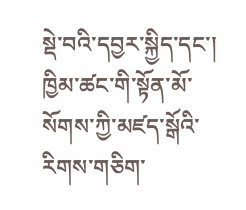སྡེ་བའི་དབྱར་སྐྱིད་དང་། ཁྱིམ་ཚང་གི་སྟོན་མོ་སོགས་ཀྱི་མཛད་སྒོའི་རིགས་གཅིག་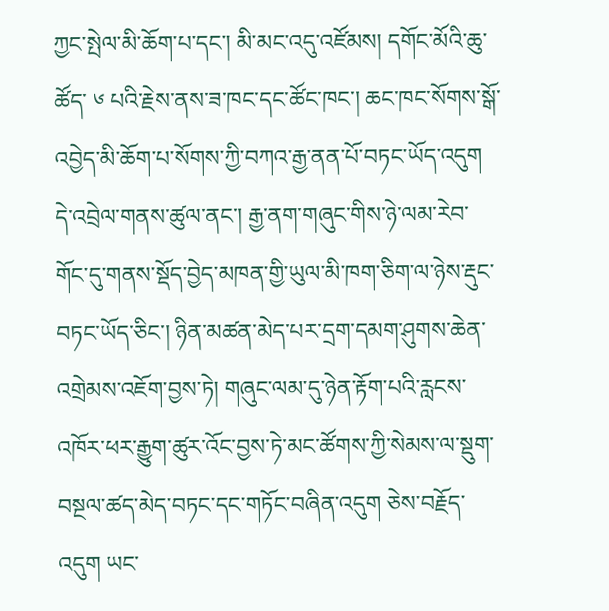ཀྱང་སྤེལ་མི་ཆོག་པ་དང་། མི་མང་འདུ་འཛོམས། དགོང་མོའི་ཆུ་ཚོད་ ༦ པའི་རྗེས་ནས་ཟ་ཁང་དང་ཚོང་ཁང་། ཆང་ཁང་སོགས་སྒོ་འབྱེད་མི་ཆོག་པ་སོགས་ཀྱི་བཀའ་རྒྱ་ནན་པོ་བཏང་ཡོད་འདུག
དེ་འབྲེལ་གནས་ཚུལ་ནང་། རྒྱ་ནག་གཞུང་གིས་ཉེ་ལམ་རེབ་གོང་དུ་གནས་སྡོད་བྱེད་མཁན་གྱི་ཡུལ་མི་ཁག་ཅིག་ལ་ཉེས་རྡུང་བཏང་ཡོད་ཅིང་། ཉིན་མཚན་མེད་པར་དྲག་དམག་ཤུགས་ཆེན་འགྲེམས་འཇོག་བྱས་ཏེ། གཞུང་ལམ་དུ་ཉེན་རྟོག་པའི་རླངས་འཁོར་ཕར་རྒྱུག་ཚུར་འོང་བྱས་ཏེ་མང་ཚོགས་ཀྱི་སེམས་ལ་སྡུག་བསྔལ་ཚད་མེད་བཏང་དང་གཏོང་བཞིན་འདུག ཅེས་བརྗོད་འདུག ཡང་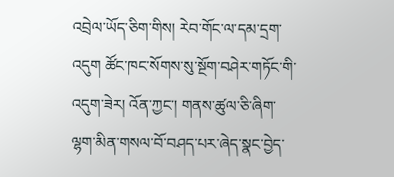འབྲེལ་ཡོད་ཅིག་གིས། རེབ་གོང་ལ་དམ་དྲག་འདུག ཚོང་ཁང་སོགས་སུ་སྔོག་བཤེར་གཏོང་གི་འདུག་ཟེར། འོན་ཀྱང་། གནས་ཚུལ་ཅི་ཞིག་ལྷག་མིན་གསལ་བོ་བཤད་པར་ཞེད་སྣང་བྱེད་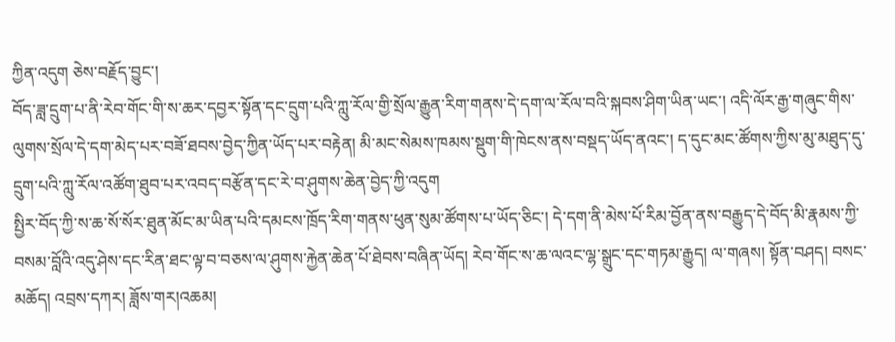ཀྱིན་འདུག ཅེས་བརྗོད་བྱུང་།
བོད་ཟླ་དྲུག་པ་ནི་རེབ་གོང་གི་ས་ཆར་དབྱར་སྟོན་དང་དྲུག་པའི་ཀླུ་རོལ་གྱི་སྲོལ་རྒྱུན་རིག་གནས་དེ་དག་ལ་རོལ་བའི་སྐབས་ཤིག་ཡིན་ཡང་། འདི་ལོར་རྒྱ་གཞུང་གིས་ལུགས་སྲོལ་དེ་དག་མེད་པར་བཟོ་ཐབས་བྱེད་ཀྱིན་ཡོད་པར་བརྟེན། མི་མང་སེམས་ཁམས་སྡུག་གི་ཁེངས་ནས་བསྡད་ཡོད་ནའང་། ད་དུང་མང་ཚོགས་ཀྱིས་མུ་མཐུད་དུ་དྲུག་པའི་ཀླུ་རོལ་འཚོག་ཐུབ་པར་འབད་བརྩོན་དང་རེ་བ་ཤུགས་ཆེན་བྱེད་ཀྱི་འདུག
སྤྱིར་བོད་ཀྱི་ས་ཆ་སོ་སོར་ཐུན་མོང་མ་ཡིན་པའི་དམངས་ཁྲོད་རིག་གནས་ཕུན་སུམ་ཚོགས་པ་ཡོད་ཅིང་། དེ་དག་ནི་མེས་པོ་རིམ་བྱོན་ནས་བརྒྱུད་དེ་བོད་མི་རྣམས་ཀྱི་བསམ་བློའི་འདུ་ཤེས་དང་རིན་ཐང་ལྟ་བ་བཅས་ལ་ཤུགས་རྐྱེན་ཆེན་པོ་ཐེབས་བཞིན་ཡོད། རེབ་གོང་ས་ཆ་ལའང་ལྷ་སྒྲུང་དང་གཏམ་རྒྱུད། ལ་གཞས། སྟོན་བཤད། བསང་མཆོད། འབྲས་དཀར། ཟློས་གར།འཆམ།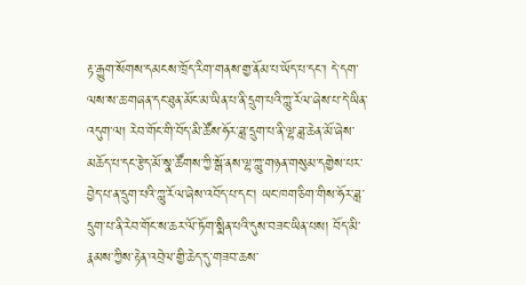རྟ་རྒྱུག་སོགས་དམངས་ཁྲོད་རིག་གནས་གྱ་ནོམ་པ་ཡོད་པ་དང་། དེ་དག་ལས་ས་ཆ་གཞན་དང་ཐུན་མོང་མ་ཡིན་པ་ནི་དྲུག་པའི་ཀླུ་རོལ་ཞེས་པ་དེ་ཡིན་འདུག་ལ། རེབ་གོང་གི་བོད་མི་ཚོས་ཧོར་ཟླ་དྲུག་པ་ནི་ལྷ་ཟླ་ཆེན་མོ་ཞེས་མཆོད་པ་དང་རྩེད་མོ་སྣ་ཚོགས་ཀྱི་སྒོ་ནས་ལྷ་ཀླུ་གཉན་གསུམ་དགྱེས་པར་བྱེད་པ་ན་དྲུག་པའི་ཀླུ་རོལ་ཞེས་འབོད་པ་དང་། ཡང་ཁག་ཅིག་གིས་ཧོར་ཟླ་དྲུག་པ་ནི་རེབ་གོང་ས་ཆར་ལོ་ཏོག་སྨིན་པའི་དུས་བཟང་ཡིན་པས། བོད་མི་རྣམས་ཀྱིས་རྟེན་འབྲེལ་གྱི་ཆེད་དུ་གཟབ་ཆས་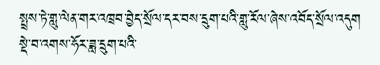སྤྲས་ཏེ་གླུ་ལེན་གར་འཁྲབ་བྱེད་སྲོལ་དར་བས་དྲུག་པའི་གླུ་རོལ་ཞེས་འབོད་སྲོལ་འདུག  སྡེ་བ་འགས་ཧོར་ཟླ་དྲུག་པའི་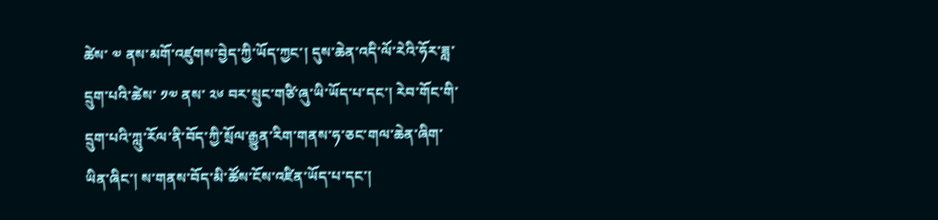ཚེས་ ༧ ནས་མགོ་འཛུགས་བྱེད་ཀྱི་ཡོད་ཀྱང་། དུས་ཆེན་འདི་ལོ་རེའི་ཧོར་ཟླ་དྲུག་པའི་ཚེས་ ༡༧ ནས་ ༢༦ བར་སྲུང་གཙི་ཞུ་ཡི་ཡོད་པ་དང་། རེབ་གོང་གི་དྲུག་པའི་ཀླུ་རོལ་ནི་བོད་ཀྱི་སྲོལ་རྒྱུན་རིག་གནས་ཧ་ཅང་གལ་ཆེན་ཞིག་ཡིན་ཞིང་། ས་གནས་བོད་མི་ཚོས་ངོས་འཛིན་ཡོད་པ་དང་།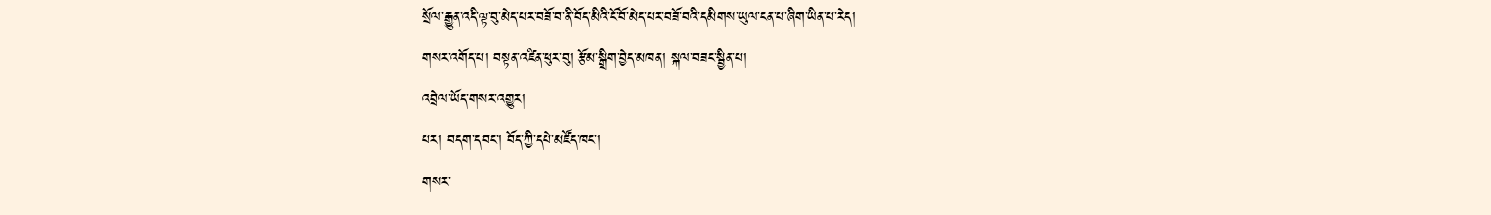སྲོལ་རྒྱུན་འདི་ལྟ་བུ་མེད་པར་བཟོ་བ་ནི་བོད་མིའི་ངོ་བོ་མེད་པར་བཟོ་བའི་དམིགས་ཡུལ་ངན་པ་ཞིག་ཡིན་པ་རེད།
གསར་འགོད་པ། བསྟན་འཛིན་ཕུར་བུ། རྩོམ་སྒྲིག་བྱེད་མཁན། སྐལ་བཟང་སྦྱིན་པ།
འབྲེལ་ཡོད་གསར་འགྱུར།
པར། བདག་དབང་། བོད་ཀྱི་དཔེ་མཛོད་ཁང་།
གསར་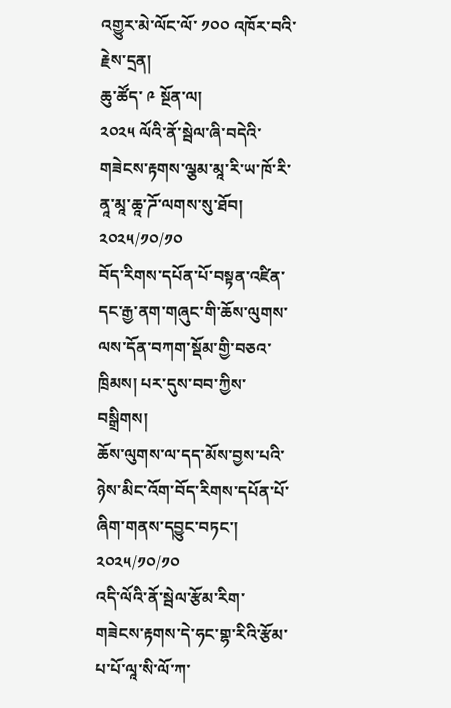འགྱུར་མེ་ལོང་ལོ་ ༡༠༠ འཁོར་བའི་རྗེས་དྲན།
ཆུ་ཚོད་ ༩ སྔོན་ལ།
༢༠༢༥ ལོའི་ནོ་སྦེལ་ཞི་བདེའི་གཟེངས་རྟགས་ལྕམ་མཱ་རི་ཡ་ཁོ་རི་ནཱ་མཱ་ཆཱ་ཌོ་ལགས་སུ་ཐོབ།
༢༠༢༥/༡༠/༡༠
བོད་རིགས་དཔོན་པོ་བསྟན་འཛིན་དང་རྒྱ་ནག་གཞུང་གི་ཆོས་ལུགས་ལས་དོན་བཀག་སྡོམ་གྱི་བཅའ་ཁྲིམས། པར་དུས་བབ་ཀྱིས་བསྒྲིགས།
ཆོས་ལུགས་ལ་དད་མོས་བྱས་པའི་ཉེས་མིང་འོག་བོད་རིགས་དཔོན་པོ་ཞིག་གནས་དབྱུང་བཏང་།
༢༠༢༥/༡༠/༡༠
འདི་ལོའི་ནོ་སྦེལ་རྩོམ་རིག་གཟེངས་རྟགས་དེ་ཧང་གྷ་རིའི་རྩོམ་པ་པོ་ལཱ་སི་ལོ་ཀ་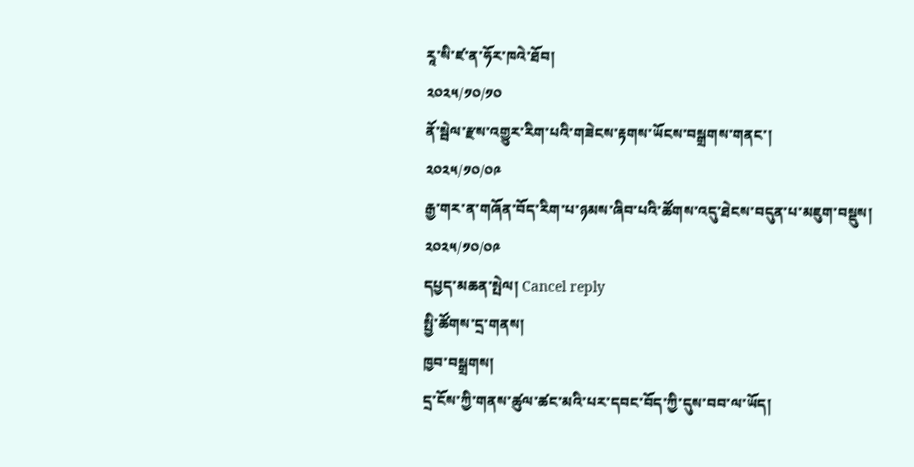རཱ་སི་ཛ་ན་ཧོར་ཁའེ་ཐོབ།
༢༠༢༥/༡༠/༡༠
ནོ་སྦེལ་རྫས་འགྱུར་རིག་པའི་གཟེངས་རྟགས་ཡོངས་བསྒྲགས་གནང་།
༢༠༢༥/༡༠/༠༩
རྒྱ་གར་ན་གཞོན་བོད་རིག་པ་ཉམས་ཞིབ་པའི་ཚོགས་འདུ་ཐེངས་བདུན་པ་མཇུག་བསྡུས།
༢༠༢༥/༡༠/༠༩
དཔྱད་མཆན་སྤེལ། Cancel reply
སྤྱི་ཚོགས་དྲ་གནས།
ཁྱབ་བསྒྲགས།
དྲ་ངོས་ཀྱི་གནས་ཚུལ་ཚང་མའི་པར་དབང་བོད་ཀྱི་དུས་བབ་ལ་ཡོད།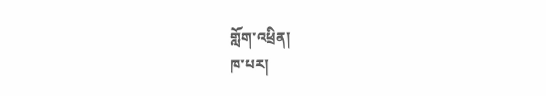གློག་འཕྲིན།
ཁ་པར།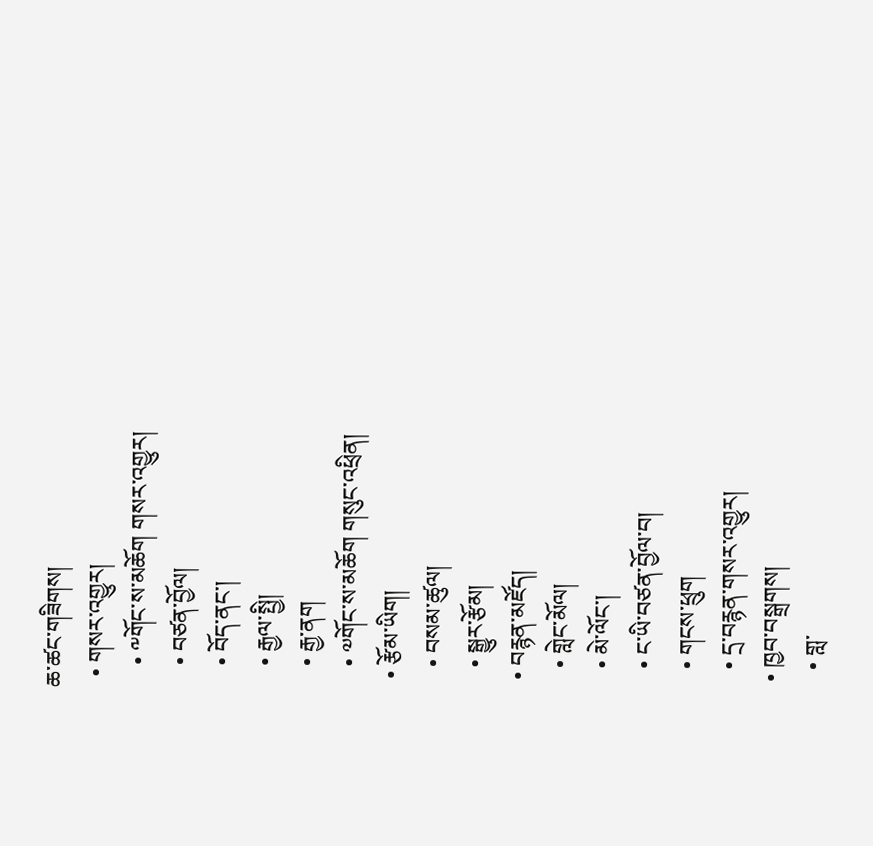ཆ་ཚང་གཟིགས།
  • གསར་འགྱུར།
    • ༸གོང་ས་མཆོག གསར་འགྱུར།
    • བཙན་བྱོལ།
    • བོད་ནང་།
    • རྒྱལ་སྤྱི།
    • རྒྱ་ནག
    • ༧གོང་ས་མཆོག གསུང་འཕྲིན།
  • རྩོམ་ཡིག།
    • བསམ་ཚུལ།
    • སྒྱུར་རྩོམ།
  • བརྙན་མཛོད།
    • གླེང་མོལ།
    • མེ་ལོང་།
    • ང་ཡི་བཙན་བྱོལ་བ།
    • གངས་ཕྲུག
    • དྲ་བརྙན་གསར་འགྱུར།
  • ཁྱབ་བསྒྲགས།
    • གླ་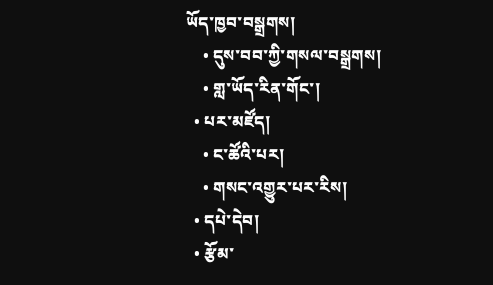ཡོད་ཁྱབ་བསྒྲགས།
    • དུས་བབ་ཀྱི་གསལ་བསྒྲགས།
    • གླ་ཡོད་རིན་གོང་།
  • པར་མཛོད།
    • ང་ཚོའི་པར།
    • གསང་འགྱུར་པར་རིས།
  • དཔེ་དེབ།
  • རྩོམ་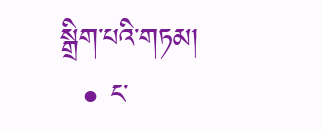སྒྲིག་པའི་གཏམ།
  • ང་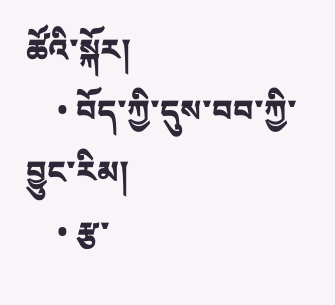ཚོའི་སྐོར།
    • བོད་ཀྱི་དུས་བབ་ཀྱི་བྱུང་རིམ།
    • རྩ་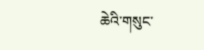ཆེའི་གསུང་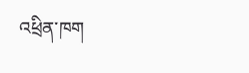འཕྲིན་ཁག